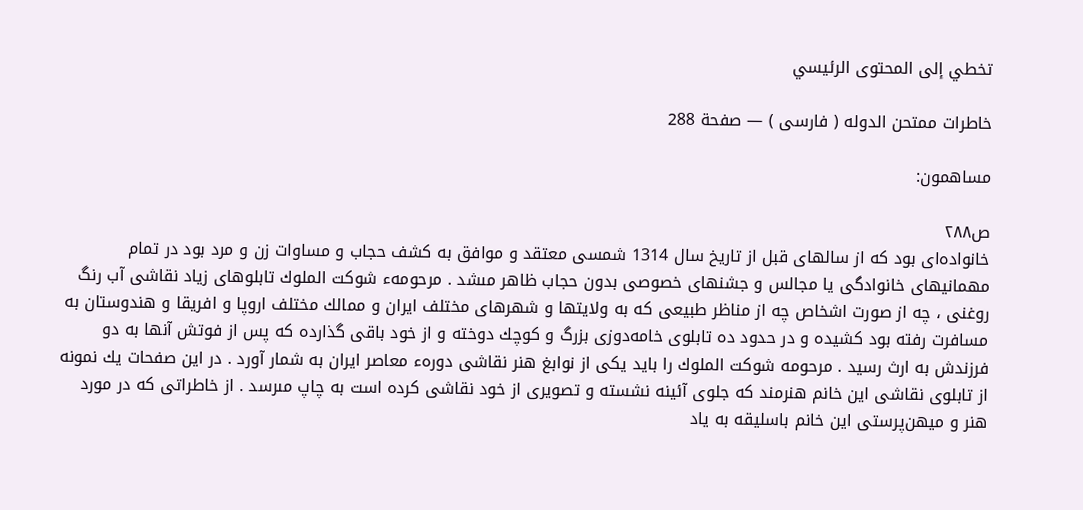تخطي إلى المحتوى الرئيسي

خاطرات ممتحن الدوله ( فارسى ) — صفحة 288

مساهمون:

ص٢٨٨
خانواده‌اى بود كه از سالهاى قبل از تاريخ سال 1314 شمسى معتقد و موافق به كشف حجاب و مساوات زن و مرد بود در تمام مهمانيهاى خانوادگى يا مجالس و جشنهاى خصوصى بدون حجاب ظاهر مىشد . مرحومهء شوكت الملوك تابلوهاى زياد نقاشى آب رنگ روغنى ، چه از صورت اشخاص چه از مناظر طبيعى كه به ولايتها و شهرهاى مختلف ايران و ممالك مختلف اروپا و افريقا و هندوستان به مسافرت رفته بود كشيده و در حدود ده تابلوى خامه‌دوزى بزرگ و كوچك دوخته و از خود باقى گذارده كه پس از فوتش آنها به دو فرزندش به ارث رسيد . مرحومه شوكت الملوك را بايد يكى از نوابغ هنر نقاشى دورهء معاصر ايران به شمار آورد . در اين صفحات يك نمونه از تابلوى نقاشى اين خانم هنرمند كه جلوى آئينه نشسته و تصويرى از خود نقاشى كرده است به چاپ مىرسد . از خاطراتى كه در مورد هنر و ميهن‌پرستى اين خانم باسليقه به ياد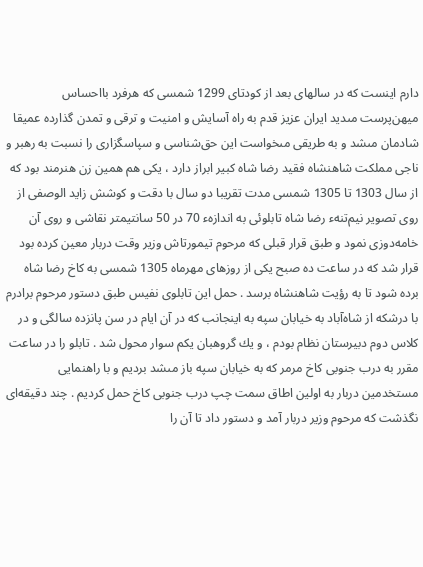دارم اينست كه در سالهاى بعد از كودتاى 1299 شمسى كه هرفرد بااحساس ميهن‌پرست مىديد ايران عزيز قدم به راه آسايش و امنيت و ترقى و تمدن گذارده عميقا شادمان مىشد و به طريقى مىخواست اين حق‌شناسى و سپاسگزارى را نسبت به رهبر و ناجى مملكت شاهنشاه فقيد رضا شاه كبير ابراز دارد ، يكى هم همين زن هنرمند بود كه از سال 1303 تا 1305 شمسى مدت تقريبا دو سال با دقت و كوشش زايد الوصفى از روى تصوير نيم‌تنهء رضا شاه تابلوئى به اندازهء 70 در 50 سانتيمتر نقاشى و روى آن خامه‌دوزى نمود و طبق قرار قبلى كه مرحوم تيمورتاش وزير وقت دربار معين كرده بود قرار شد كه در ساعت ده صبح يكى از روزهاى مهرماه 1305 شمسى به كاخ رضا شاه برده شود تا به رؤيت شاهنشاه برسد . حمل اين تابلوى نفيس طبق دستور مرحوم برادرم با درشكه از شاه‌آباد به خيابان سپه به اينجانب كه در آن ايام در سن پانزده سالگى و در كلاس دوم دبيرستان نظام بودم ، و يك گروهبان يكم سوار محول شد . تابلو را در ساعت مقرر به درب جنوبى كاخ مرمر كه به خيابان سپه باز مىشد برديم و با راهنمايى مستخدمين دربار به اولين اطاق سمت چپ درب جنوبى كاخ حمل كرديم . چند دقيقه‌اى نگذشت كه مرحوم وزير دربار آمد و دستور داد تا آن را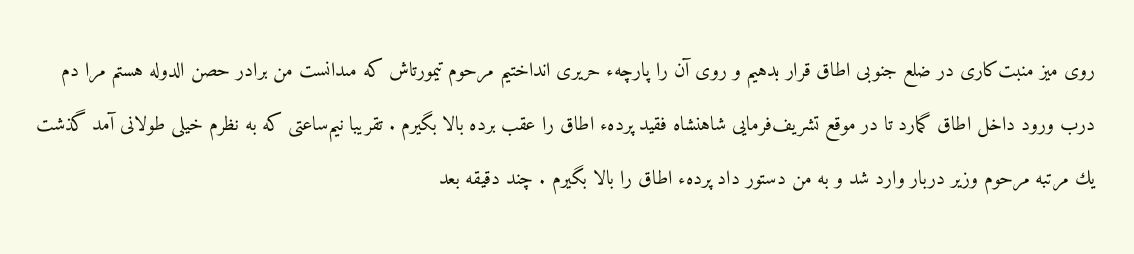روى ميز منبت‌كارى در ضلع جنوبى اطاق قرار بدهيم و روى آن را پارچهء حريرى انداختيم مرحوم تيمورتاش كه مىدانست من برادر حصن الدوله هستم مرا دم درب ورود داخل اطاق گمارد تا در موقع تشريف‌فرمايى شاهنشاه فقيد پردهء اطاق را عقب برده بالا بگيرم . تقريبا نيم‌ساعتى كه به نظرم خيلى طولانى آمد گذشت يك مرتبه مرحوم وزير دربار وارد شد و به من دستور داد پردهء اطاق را بالا بگيرم . چند دقيقه بعد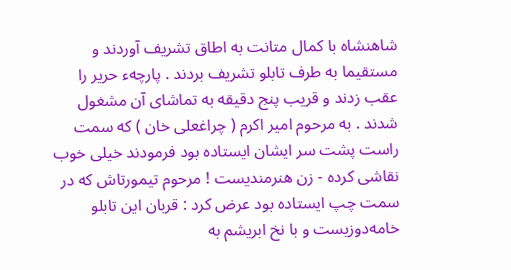شاهنشاه با كمال متانت به اطاق تشريف آوردند و مستقيما به طرف تابلو تشريف بردند . پارچهء حرير را عقب زدند و قريب پنج دقيقه به تماشاى آن مشغول شدند . به مرحوم امير اكرم ( چراغعلى خان ) كه سمت راست پشت سر ايشان ايستاده بود فرمودند خيلى خوب نقاشى كرده - زن هنرمنديست ! مرحوم تيمورتاش كه در سمت چپ ايستاده بود عرض كرد : قربان اين تابلو خامه‌دوزيست و با نخ ابريشم به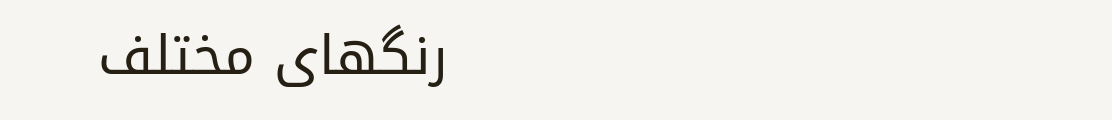رنگهاى مختلف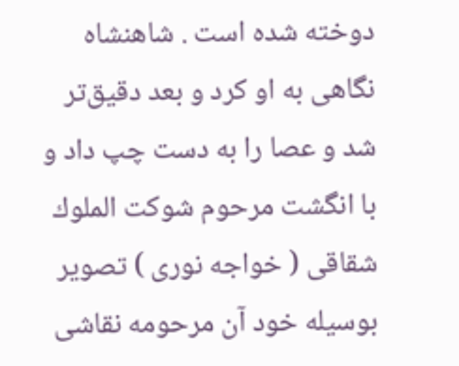دوخته شده است . شاهنشاه نگاهى به او كرد و بعد دقيق‌تر شد و عصا را به دست چپ داد و با انگشت مرحوم شوكت الملوك شقاقى ( خواجه نورى ) تصوير بوسيله خود آن مرحومه نقاشى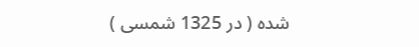شده ( در 1325 شمسى )